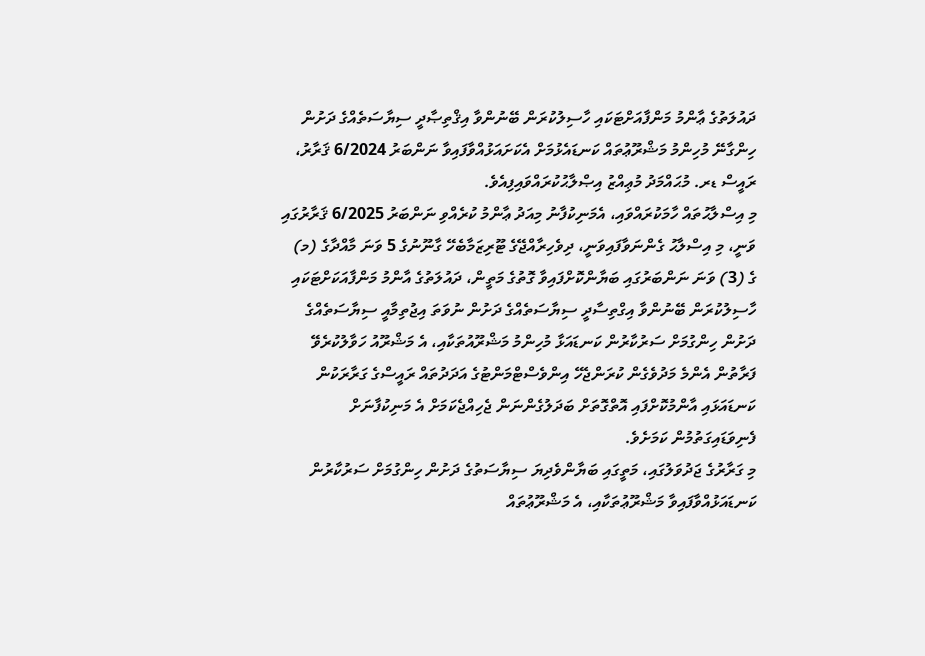ދައުލަތުގެ ޢާންމު މަންފާއަށްޓަކައި ހާސިލުކުރަން ބޭނުންވާ އިޤްތިޞާދީ ސިޔާސަތެއްގެ ދަށުން ހިންގާނޭ މުހިންމު މަޝްރޫޢުތައް ކަނޑައެޅުމަށް އެކަށައަޅުއްވާފައިވާ ނަންބަރު 6/2024 ޤަރާރު، ރައީސް ޑރ. މުޙައްމަދު މުޢިއްޒު އިޞްލާޙުކުރައްވައިފިއެވެ.
މި އިސްލާޙުތައް ހާމަކުރައްވައި، އެމަނިކުފާނު މިއަދު ޢާންމު ކުރެއްވި ނަންބަރު 6/2025 ޤަރާރުގައި ވަނީ، މި އިސްލާޙު ގެންނަވާފައިވަނީ، ދިވެހިރާއްޖޭގެ ޓޫރިޒަމާބެހޭ ގާނޫނުގެ 5 ވަނަ މާއްދާގެ (މ) ގެ (3) ވަނަ ނަންބަރުގައި ބަޔާންކޮށްފައިވާ ގޮތުގެ މަތީން، ދައުލަތުގެ އާންމު މަންފާއަކަށްޓަކައި ހާސިލުކުރަން ބޭނުންވާ އިގްތިސާދީ ސިޔާސަތެއްގެ ދަށުން ނުވަތަ އިޖުތިމާއީ ސިޔާސަތެއްގެ ދަށުން ހިންގުމަށް ސަރުކާރުން ކަނޑައަޅާ މުހިންމު މަޝްރޫއުތަކާއި، އެ މަޝްރޫއު ހަވާލުކުރެވޭ ފަރާތުން އެންމެ މަދުވެގެން ކުރަންޖެހޭ އިންވެސްޓްމަންޓުގެ އަދަދުތައް ރައީސްގެ ގަރާރަކުން ކަނޑައަޅައި އާންމުކޮށްފައި އޮތްގޮތަށް ބަދަލުގެންނަން ޖެހިއްޖެކަމަށް އެ މަނިކުފާނަށް ފެނިވަޑައިގަތުމުން ކަމަށެވެ.
މި ގަރާރުގެ ޖަދުވަލުގައި، މަތީގައި ބަޔާންވެދިޔަ ސިޔާސަތުގެ ދަށުން ހިންގުމަށް ސަރުކާރުން ކަނޑައަޅުއްވާފައިވާ މަޝްރޫޢުތަކާއި، އެ މަޝްރޫޢުތައް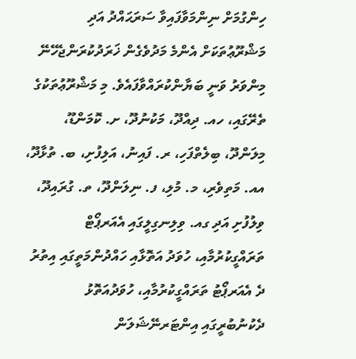ހިންގުމަށް ނިންމަވާފައިވާ ސަރަޙައްދު އަދި މަޝްރޫޢުތަކަށް އެންމެ މަދުވެގެން ޚަރަދުކުރަންޖެހޭނޭ މިންވަރު ވަނީ ބަޔާންކުރައްވާފައެވެ. މި މަޝްރޫޢުތަކުގެ ތެރޭގައި، ހއ. ދިއްދޫ، މަކުނުދޫ، ށ. ކޮމަންޑޫ، މިލަންދޫ، ބިލެތްފަހި، ރ. ފައިނު، އަލިފުށި، ބ. ތުޅާދޫ، އއ. މަތިވެރި، މ. މުލި، ފ. ނިލަންދޫ، ތ. ގުރައިދޫ، ވިލުފުށި އަދި ގއ. ވިލިނގިލީގައި އެއަރޕޯޓް ތަރައްގީކުރުމާއި، ހުވަދު އަތޮޅާއި ހައްދުންމަތީގައި އިތުރު ދެ އެއަރޕޯޓު ތަރައްގީކުރުމާއި، ހުވަދުއަތޮޅު ދެކުނުބުރީގައި އިންޓަރނޭޝަލަން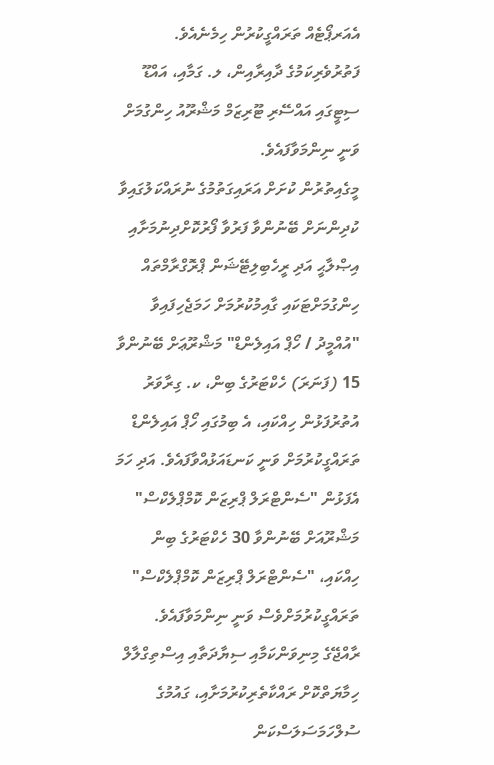އެއަރޕޯޓެއް ތަރައްގީކުރުން ހިމެނެއެވެ.
ފަތުރުވެރިކަމުގެ ދާއިރާއިން، ލ. ގަމާއި، އައްޑޫ ސިޓީގައި އައްސޭރި ޓޫރިޒަމް މަޝްރޫއު ހިންގުމަށް ވަނީ ނިންމަވާފައެވެ.
މީގެއިތުރުން ކުށަށް އަރައިގަތުމުގެ ނުރައްކަލުގައިވާ ކުދިންނަށް ބޭނުންވާ ފަރުވާ ފޯރުކޮށްދިނުމަށާއި އިޞްލާޙީ އަދި ރީހެބިލިޓޭޝަން ޕްރޮގްރާމްތައް ހިންގުމަށްޓަކައި ގާއިމުކުރުމަށް ހަމަޖެހިފައިވާ "އުއްމީދު / ހޯޕް އައިލެންޑް" މަޝްރޫޢަށް ބޭނުންވާ 15 (ފަނަރަ) ހެކްޓަރުގެ ބިން، ކ. ގިރާވަރު އުތުރުފަޅުން ހިއްކައި، އެ ބިމުގައި ހޯޕް އައިލެންޑް ތަރައްގީކުރުމަށް ވަނީ ކަނޑައަޅުއްވާފައެވެ. އަދި ހަމަ އެފަޅުން "ސެންޓްރަލް ޕްރިޒަން ކޮމްޕްލެކްސް" މަޝްރޫއަށް ބޭނުންވާ 30 ހެކްޓަރުގެ ބިން ހިއްކައި، "ސެންޓްރަލް ޕްރިޒަން ކޮމްޕްލެކްސް" ތަރައްގީކުރުމަށްވެސް ވަނީ ނިންމަވާފައެވެ.
ރާއްޖޭގެ މިނިވަންކަމާއި ސިޔާދަތާއި އިސްތިގްލާލް ހިމާޔަތްކޮށް ރައްކާތެރިކުރުމަށާއި، ގައުމުގެ ސުލްހަމަސަލަސްކަން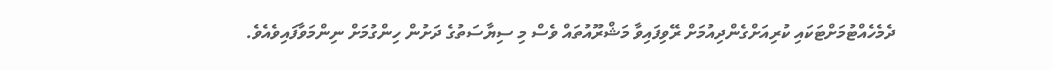ދެމެހެއްޓުމަށްޓަކައި ކުރިއަށްގެންދިއުމަށް ރޭވިފައިވާ މަޝްރޫއުތައް ވެސް މި ސިޔާސަތުގެ ދަށުން ހިންގުމަށް ނިންމަވާފައިވެއެވެ.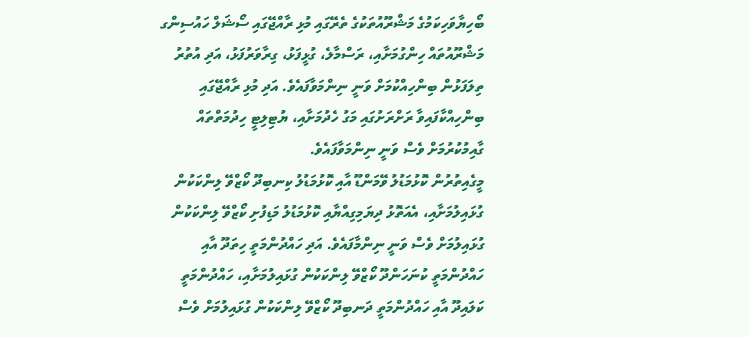ބޯހިޔާވަހިކަމުގެ މަޝްރޫއުތަކުގެ ތެރޭގައި މުޅި ރާއްޖޭގައި ސޯޝަލް ހައުސިންގ މަޝްރޫއުތައް ހިންގުމަށާއި، ރަސްމާލެ، ގުޅީފަޅު، ގިރާވަރުފަޅު، އަދި އުތުރު ތިލަފަޅުން ބިންހިއްކުމަށް ވަނީ ނިންމަވާފައެވެ. އަދި މުޅި ރާއްޖޭގައި ބިންހިއްކާފައިވާ ރަށްރަށުގައި މަގު ހެދުމަށާއި، ޔުޓިލިޓީ ހިދުމަތްތައް ގާއިމުކުރުމަށް ވެސް ވަނީ ނިންމަވާފައެވެ.
މީގެއިތުރުން ކޮޅުމަޑުލު ވޭމަންޑޫ އާއި ކޮޅުމަޑުލު ކިނބިދޫ ކޯޒްވޭ ލިންކަކުން ގުޅައިލުމަށާއި، އެއަތޮޅު ދިޔަމިގިއްޔާއި ކޮޅުމަޑުލު މަޑިފުށި ކޯޒްވޭ ލިންކަކުން ގުޅައިލުމަށް ވެސް ވަނީ ނިންމާފައެވެ. އަދި ހައްދުންމަތީ ހިތަދޫ އާއި ހައްދުންމަތީ ކުނަހަންދޫ ކޯޒްވޭ ލިންކަކުން ގުޅައިލުމަށާއި، ހައްދުންމަތީ ކަލައިދޫ އާއި ހައްދުންމަތީ ދަނބިދޫ ކޯޒްވޭ ލިންކަކުން ގުޅައިލުމަށް ވެސް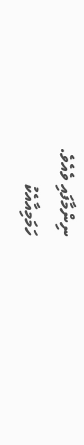ނިންމާފައި ވެއެވެ.
ހަމަމިއާއެކު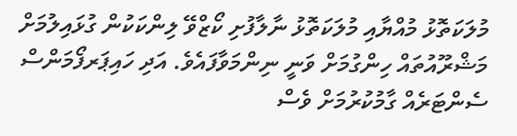މުލަކަތޮޅު މުއްޔާއި މުލަކަތޮޅު ނާލާފުށި ކޯޒްވޭ ލިންކަކުން ގުޅައިލުމަށް މަޝްރޫއުތައް ހިންގުމަށް ވަނީ ނިންމަވާފައެވެ. އަދި ހައިޕަރފޯމަންސް ސެންޓަރެއް ގާމުކުރުމަށް ވެސް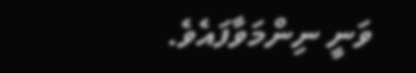ވަނީ ނިންމަވާފައެވެ.